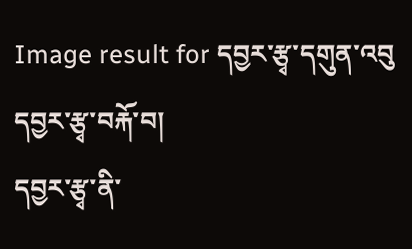Image result for དབྱར་རྩྭ་དགུན་འབུ
དབྱར་རྩྭ་བརྐོ་བ།
དབྱར་རྩྭ་ནི་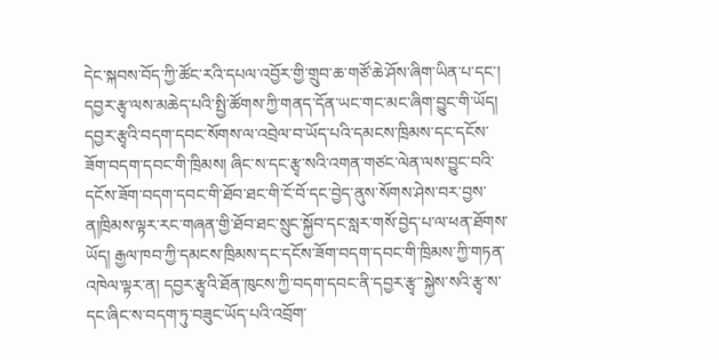དེང་སྐབས་བོད་ཀྱི་ཚོང་རའི་དཔལ་འབྱོར་གྱི་གྲུབ་ཆ་གཙོ་ཆེ་ཤོས་ཞིག་ཡིན་པ་དང་། དབྱར་རྩྭ་ལས་མཆེད་པའི་སྤྱི་ཚོགས་ཀྱི་གནད་དོན་ཡང་གང་མང་ཞིག་བྱུང་གི་ཡོད། དབྱར་རྩྭའི་བདག་དབང་སོགས་ལ་འབྲེལ་བ་ཡོད་པའི་དམངས་ཁྲིམས་དང་དངོས་ཟོག་བདག་དབང་གི་ཁྲིམས། ཞིང་ས་དང་རྩྭ་སའི་འགན་གཙང་ལེན་ལས་བྱུང་བའི་དངོས་ཟོག་བདག་དབང་གི་ཐོབ་ཐང་གི་ངོ་བོ་དང་བྱེད་ནུས་སོགས་ཤེས་བར་བྱས་ན།ཁྲིམས་ལྟར་རང་གཞན་གྱི་ཐོབ་ཐང་སྲུང་སྐྱོབ་དང་སླར་གསོ་བྱེད་པ་ལ་ཕན་ཐོགས་ཡོད། རྒྱལ་ཁབ་ཀྱི་དམངས་ཁྲིམས་དང་དངོས་ཟོག་བདག་དབང་གི་ཁྲིམས་ཀྱི་གཏན་འཁེལ་ལྟར་ན། དབྱར་རྩྭའི་ཐོན་ཁུངས་ཀྱི་བདག་དབང་ནི་དབྱར་རྩྭ་་སྐྱེས་སའི་རྩྭ་ས་དང་ཞིང་ས་བདག་ཏུ་བཟུང་ཡོད་པའི་འབྲོག་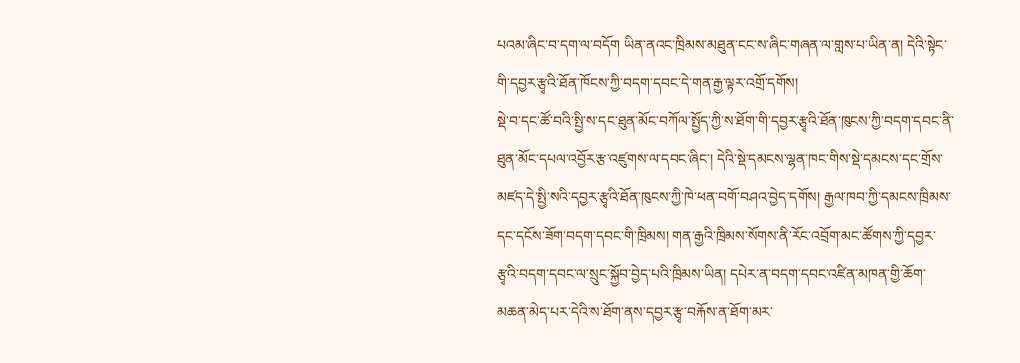པའམ་ཞིང་བ་དག་ལ་བདོག ཡིན་ནའང་ཁྲིམས་མཐུན་ངང་ས་ཞིང་གཞན་ལ་གླས་པ་ཡིན་ན། དེའི་སྟེང་གི་དབྱར་རྩྭའི་ཐོན་ཁོངས་ཀྱི་བདག་དབང་དེ་གན་རྒྱ་ལྟར་འགྲོ་དགོས།
སྡེ་བ་དང་ཚོ་བའི་སྤྱི་ས་དང་ཐུན་མོང་བཀོལ་སྤྱོད་ཀྱི་ས་ཐོག་གི་དབྱར་རྩྭའི་ཐོན་ཁུངས་ཀྱི་བདག་དབང་ནི་ཐུན་མོང་དཔལ་འབྱོར་རྩ་འཛུགས་ལ་དབང་ཞིང་། དེའི་སྡེ་དམངས་ལྷན་ཁང་གིས་སྡེ་དམངས་དང་གྲོས་མཛད་དེ་སྤྱི་སའི་དབྱར་རྩྭའི་ཐོན་ཁུངས་ཀྱི་ཁེ་ཕན་བགོ་བཤའ་བྱེད་དགོས། རྒྱལ་ཁབ་ཀྱི་དམངས་ཁྲིམས་དང་དངོས་ཟོག་བདག་དབང་གི་ཁྲིམས། གན་རྒྱའི་ཁྲིམས་སོགས་ནི་རོང་འབྲོག་མང་ཚོགས་ཀྱི་དབྱར་རྩྭའི་བདག་དབང་ལ་སྲུང་སྐྱོབ་བྱེད་པའི་ཁྲིམས་ཡིན། དཔེར་ན་བདག་དབང་འཛིན་མཁན་གྱི་ཆོག་མཆན་མེད་པར་དེའི་ས་ཐོག་ནས་དབྱར་རྩྭ་བརྐོས་ན་ཐོག་མར་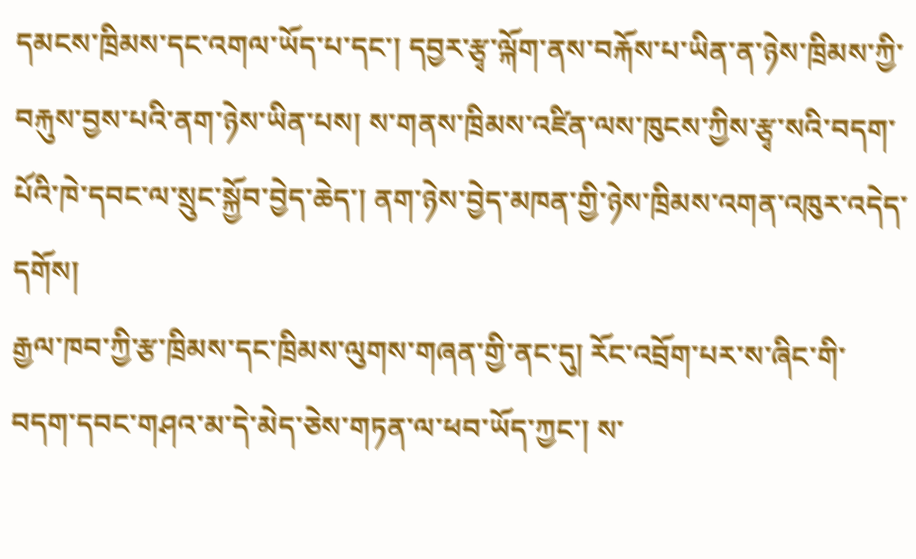དམངས་ཁྲིམས་དང་འགལ་ཡོད་པ་དང་། དབྱར་རྩྭ་ལྐོག་ནས་བརྐོས་པ་ཡིན་ན་ཉེས་ཁྲིམས་ཀྱི་བརྐུས་བྱས་པའི་ནག་ཉེས་ཡིན་པས། ས་གནས་ཁྲིམས་འཛིན་ལས་ཁུངས་ཀྱིས་རྩྭ་སའི་བདག་པོའི་ཁེ་དབང་ལ་སྲུང་སྐྱོབ་བྱེད་ཆེད་། ནག་ཉེས་བྱེད་མཁན་གྱི་ཉེས་ཁྲིམས་འགན་འཁུར་འདེད་དགོས།
རྒྱལ་ཁབ་ཀྱི་རྩ་ཁྲིམས་དང་ཁྲིམས་ལུགས་གཞན་གྱི་ནང་དུ། རོང་འབྲོག་པར་ས་ཞིང་གི་བདག་དབང་གཤའ་མ་དེ་མེད་ཅེས་གཏན་ལ་ཕབ་ཡོད་ཀྱང་། ས་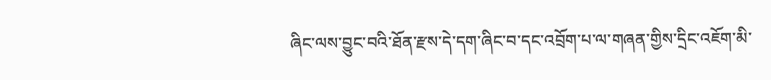ཞིང་ལས་བྱུང་བའི་ཐོན་རྫས་དེ་དག་ཞིང་བ་དང་འབྲོག་པ་ལ་གཞན་གྱིས་དྲིང་འཇོག་མི་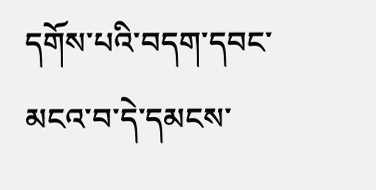དགོས་པའི་བདག་དབང་མངའ་བ་དེ་དམངས་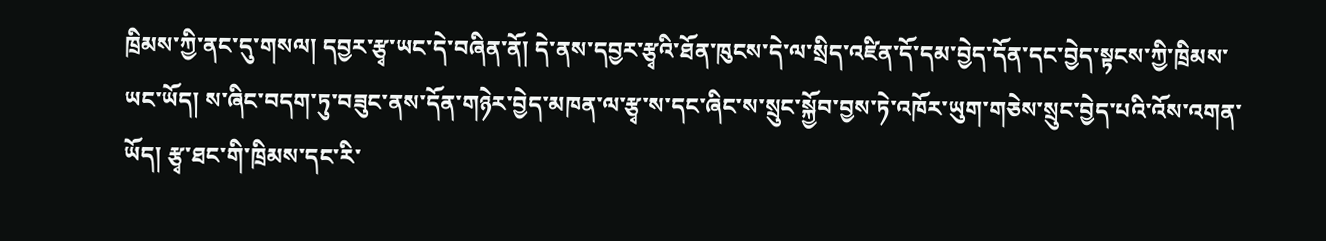ཁྲིམས་ཀྱི་ནང་དུ་གསལ། དབྱར་རྩྭ་ཡང་དེ་བཞིན་ནོ། དེ་ནས་དབྱར་རྩྭའི་ཐོན་ཁུངས་དེ་ལ་སྲིད་འཛིན་དོ་དམ་བྱེད་དོན་དང་བྱེད་སྟངས་ཀྱི་ཁྲིམས་ཡང་ཡོད། ས་ཞིང་བདག་ཏུ་བཟུང་ནས་དོན་གཉེར་བྱེད་མཁན་ལ་རྩྭ་ས་དང་ཞིང་ས་སྲུང་སྐྱོབ་བྱས་ཏེ་འཁོར་ཡུག་གཅེས་སྲུང་བྱེད་པའི་འོས་འགན་ཡོད། རྩྭ་ཐང་གི་ཁྲིམས་དང་རི་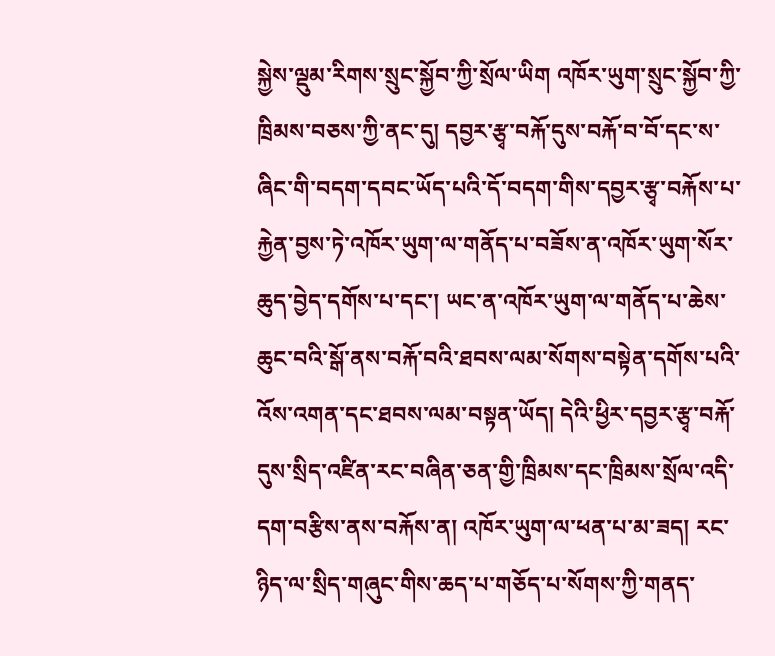སྐྱེས་ལྡུམ་རིགས་སྲུང་སྐྱོབ་ཀྱི་སྲོལ་ཡིག འཁོར་ཡུག་སྲུང་སྐྱོབ་ཀྱི་ཁྲིམས་བཅས་ཀྱི་ནང་དུ། དབྱར་རྩྭ་བརྐོ་དུས་བརྐོ་བ་བོ་དང་ས་ཞིང་གི་བདག་དབང་ཡོད་པའི་དོ་བདག་གིས་དབྱར་རྩྭ་བརྐོས་པ་རྐྱེན་བྱས་ཏེ་འཁོར་ཡུག་ལ་གནོད་པ་བཟོས་ན་འཁོར་ཡུག་སོར་ཆུད་བྱེད་དགོས་པ་དང་། ཡང་ན་འཁོར་ཡུག་ལ་གནོད་པ་ཆེས་ཆུང་བའི་སྒོ་ནས་བརྐོ་བའི་ཐབས་ལམ་སོགས་བསྟེན་དགོས་པའི་འོས་འགན་དང་ཐབས་ལམ་བསྟན་ཡོད། དེའི་ཕྱིར་དབྱར་རྩྭ་བརྐོ་དུས་སྲིད་འཛིན་རང་བཞིན་ཅན་གྱི་ཁྲིམས་དང་ཁྲིམས་སྲོལ་འདི་དག་བརྩིས་ནས་བརྐོས་ན། འཁོར་ཡུག་ལ་ཕན་པ་མ་ཟད། རང་ཉིད་ལ་སྲིད་གཞུང་གིས་ཆད་པ་གཅོད་པ་སོགས་ཀྱི་གནད་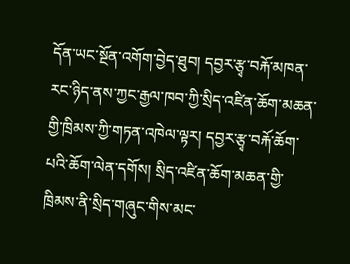དོན་ཡང་སྔོན་འགོག་བྱེད་ཐུབ། དབྱར་རྩྭ་བརྐོ་མཁན་རང་ཉིད་ནས་ཀྱང་རྒྱལ་ཁབ་ཀྱི་སྲིད་འཛིན་ཆོག་མཆན་གྱི་ཁྲིམས་ཀྱི་གཏན་འཁེལ་ལྟར། དབྱར་རྩྭ་བརྐོ་ཆོག་པའི་ཆོག་ལེན་དགོས། སྲིད་འཛིན་ཆོག་མཆན་གྱི་ཁྲིམས་ནི་སྲིད་གཞུང་གིས་མང་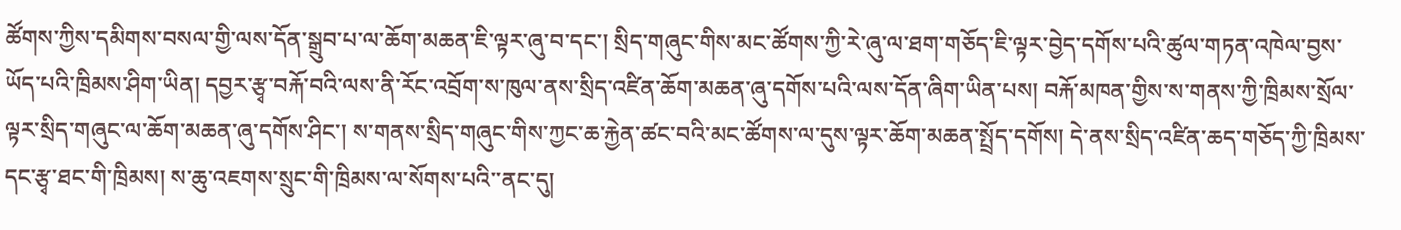ཚོགས་ཀྱིས་དམིགས་བསལ་གྱི་ལས་དོན་སྒྲུབ་པ་ལ་ཆོག་མཆན་ཇི་ལྟར་ཞུ་བ་དང་། སྲིད་གཞུང་གིས་མང་ཚོགས་ཀྱི་རེ་ཞུ་ལ་ཐག་གཅོད་ཇི་ལྟར་བྱེད་དགོས་པའི་ཚུལ་གཏན་འཁེལ་བྱས་ཡོད་པའི་ཁྲིམས་ཤིག་ཡིན། དབྱར་རྩྭ་བརྐོ་བའི་ལས་ནི་རོང་འབྲོག་ས་ཁུལ་ནས་སྲིད་འཛིན་ཆོག་མཆན་ཞུ་དགོས་པའི་ལས་དོན་ཞིག་ཡིན་པས། བརྐོ་མཁན་གྱིས་ས་གནས་ཀྱི་ཁྲིམས་སྲོལ་ལྟར་སྲིད་གཞུང་ལ་ཆོག་མཆན་ཞུ་དགོས་ཤིང་། ས་གནས་སྲིད་གཞུང་གིས་ཀྱང་ཆ་རྐྱེན་ཚང་བའི་མང་ཚོགས་ལ་དུས་ལྟར་ཆོག་མཆན་སྤྲོད་དགོས། དེ་ནས་སྲིད་འཛིན་ཆད་གཅོད་ཀྱི་ཁྲིམས་དང་རྩྭ་ཐང་གི་ཁྲིམས། ས་ཆུ་འཇགས་སྲུང་གི་ཁྲིམས་ལ་སོགས་པའི་་ནང་དུ།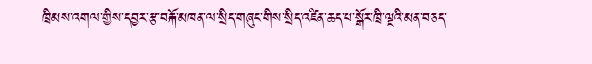ཁྲིམས་འགལ་གྱིས་དབྱར་རྩ་བརྐོ་མཁན་ལ་སྲིད་གཞུང་གིས་སྲིད་འཛིན་ཆད་པ་སྒོར་ཁྲི་ལྔའི་མན་བཅད་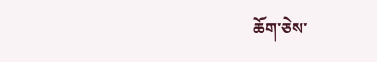ཆོག་ཅེས་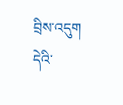བྲིས་འདུག དེའི་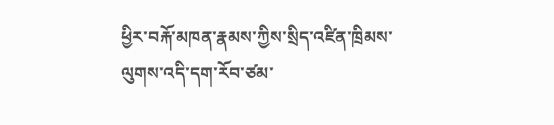ཕྱིར་བརྐོ་མཁན་རྣམས་ཀྱིས་སྲིད་འཛིན་ཁྲིམས་ལུགས་འདི་དག་རོབ་ཙམ་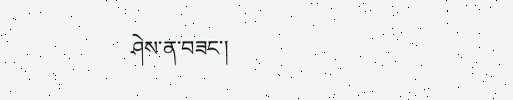ཤེས་ན་བཟང་།